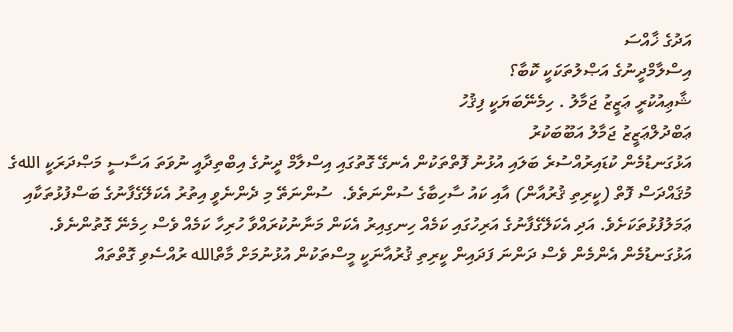އަދުގެ ޚާއްސަ
އިސްލާމްދީނުގެ އަޞްލުތަކަކީ ކޮބާ؟
ޝާޢިއުކުރީ ޢަޒީޒު ޖަމާލު . ހިމެނޭބަޔަކީ ފިޤުހު
ޢަބްދުލްޢަޒީޒު ޖަމާލު އަބޫބަކުރު
އަޅުގަނޑުމެން ކުޑައިރުއްސުރެ ބަލައި އުޅުނު ފޮތްތަކުން އެނގޭ ގޮތުގައި އިސްލާމް ދީނުގެ އިބްތިދާއީ ނުވަތަ އަސާސީ މަޞްދަރަކީ اللهގެ މުޤައްދަސް ފޮތް (ކީރިތި ޤުރުއާން) އާއި ކައު ސާހިބާގެ ސުންނަތެވެ.  ސުންނަތޭ މި ދެންނެވީ އިތުރު އެކަލޭގެފާނުގެ ބަސްފުޅުތަކާއި ޢަމަލުފުޅުތަކަށެވެ. އަދި އެކަލޭގެފާނުގެ އަރިހުގައި ކަމެއް ހިނގިއިރު އެކަން މަނާނުކުރައްވާ ހުރިހާ ކަމެއް ވެސް ހިމެނޭ ގޮތުންނެވެ.
އަޅުގަނޑުމެން އެންމެން ވެސް ދަންނަ ފަދައިން ކީރިތި ޤުރުއާނަކީ މީސްތަކުން އުޅުނުމަށް މާތްالله ރުއްސެވި ގޮތްތައް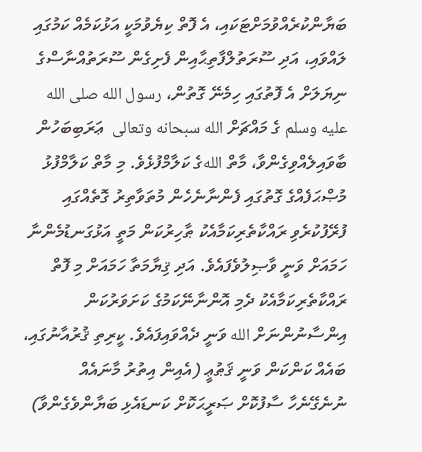ބަޔާންކުރެއްވުމަށްޓަކައި، އެ ފޮތް ކިޔެވުމަކީ އަޅުކަމެއް ކަމުގައި ލައްވައި، އަދި ސޫރަތުލްފާތިޙާއިން ފެށިގެން ސޫރަތުއްނާސްގެ ނިޔަލަށް އެ ފޮތުގައި ހިމެނޭ ގޮތުން، رسول الله صلى الله عليه وسلم ގެ މައްޗަށް الله سبحانه وتعالى  ޢަރަބިބަހުން ބާވައިލެއްވިގެންވާ، މާތް اللهގެ ކަލާމްފުޅެވެ. މި މާތް ކަލާމްފުޅު މުޞްޙަފެއްގެ ގޮތުގައި ފެންނާނެހެން މުތަވާތިރު ގޮތެއްގައި ފުރޭފުކުރެވި ރައްކާތެރިކަމާއެކު ޠާހިރުކަން މަތީ އަޅުގަނޑުމެންނާ ހަމައަށް ވަނީ ވާޞިލުވެފައެވެ. އަދި ޤިޔާމަތާ ހަމައަށް މި ފޮތް ރައްކާތެރިކަމާއެކު ދެމި އޮންނާނޭކަމުގެ ކަށަވަރުކަން އިންސާނުންނަށް الله ވަނީ ދެއްވައިފައެވެ. ކީރިތި ޤުރުއާނުގައި، ބައެއް ކަންކަން ވަނީ ޤަޠުޢީ (އެއިން އިތުރު މާނައެއް ނުނެގޭނެހާ ސާފުކޮށް ޞަރީޙަކޮށް ކަނޑައެޅި ބަޔާންވެގެންވާ)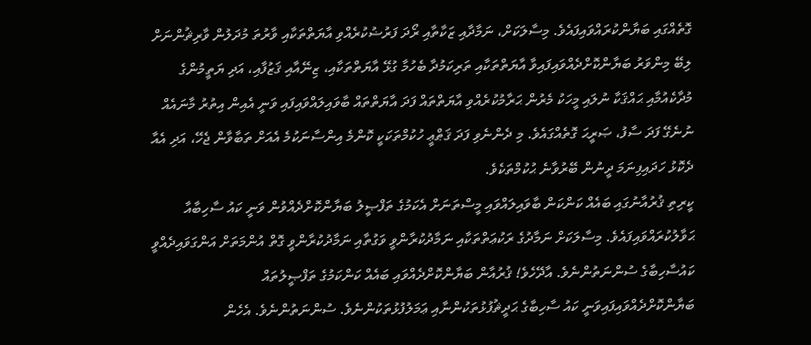ގޮތެއްގައި ބަޔާންކުރައްވައިފައެވެ. މިސާލަކަށް، ނަމާދާއި ޒަކާތާއި ރޯދަ ފަރުޟުކުރެއްވި އާޔަތްތަކާއި ވާރުތަ މުދަލުން ވާރިޘުންނަށް ލިބޭ މިންވަރު ބަޔާންކޮށްދެއްވައިފައިވާ އާޔަތްތަކާއި ތަރިކަމުދާ ބެހުމާ ގުޅޭ އާޔަތްތަކާއި، ޒިނޭއާއި ޤަޒުފާއި، އަދި ޔަތީމުންގެ މުދާކެއުމާއި ޙައްޤަކާ ނުލައި މީހަކު މެރުން ޙަރާމުކުރެއްވި އާޔަތްތައް ފަދަ އާޔަތްތައް ބާވައިލައްވައިފައި ވަނީ އެއިން އިތުރު މާނައެއް ނުނެގޭ ފަދަ ސާފު، ޞަރީޙަ ގޮތެއްގައެވެ. މި ދެންނެވި ފަދަ ޤަޠްޢީ ހުކުމްތަކަކީ ކޮންމެ އިންސާނަކުމެ އެއަށް ތަބާވާން ޖެހޭ، އަދި އެއާ ދެކޮޅު ހަދައިފިނަމަ ދީނުން ބޭރުވާނެ ޙުކުމްތަކެވެ.
ކީރިތި ޤުރުއާނުގައި ބައެއް ކަންކަން ބާވައިލައްވައި މީސްތަނަށް އެކަމުގެ ތަފްޞީލު ބަޔާންކޮށްދެއްވުން ވަނީ ކައު ސާހިބާއާ ޙަވާލުކުރައްވައިފައެވެ. މިސާލަކަށް ނަމާދުގެ ރަކުޢަތްތަކާއި ނަމާދުކުރާންވީ ވަގުތާއި ނަމާދުކުރާންވީ ގޮތް އުންމަތަށް އަންގަވައިދެއްވީ ކައުސާހިބާގެ ސުންނަތުންނެވެ. އާދޭހެވެ! ޤުރުއާން ބަޔާންކޮށްދެއްވައި ބައެއް ކަންކަމުގެ ތަފްޞީލުތައް ބަޔާންކޮށްދެއްވައިފައިވަނީ ކައު ސާހިބާގެ ޙަދީޘުފުޅުތަކުންނާއި ޢަމަލުފުޅުތަކުންނެވެ. ސުންނަތުންނެވެ. އެހެން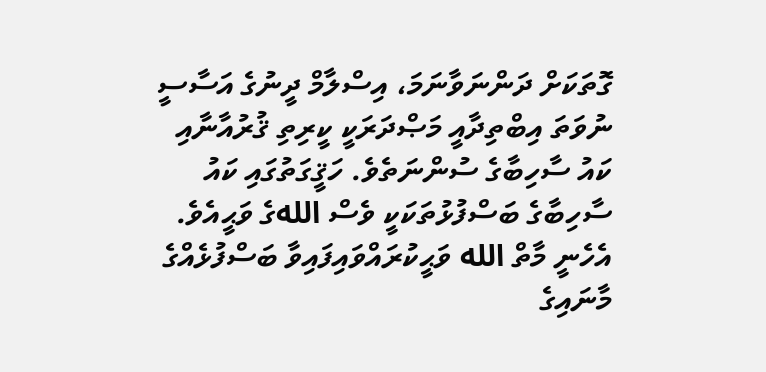ގޮތަކަށް ދަންނަވާނަމަ، އިސްލާމް ދީނުގެ އަސާސީ ނުވަތަ އިބްތިދާއީ މަޞްދަރަކީ ކީރިތި ޤުރުއާނާއި ކައު ސާހިބާގެ ސުންނަތެވެ. ހަޤީގަތުގައި ކައު ސާހިބާގެ ބަސްފުޅުތަކަކީ ވެސް اللهގެ ވަޙީއެވެ. އެހެނީ މާތް الله ވަޙީކުރައްވައިފައިވާ ބަސްފުޅެއްގެ މާނައިގެ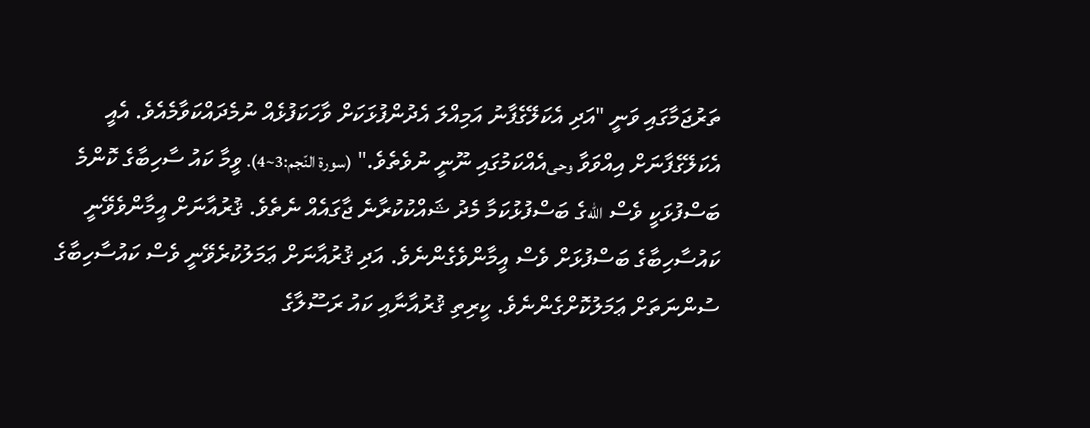ތަރުޖަމާގައި ވަނީ "އަދި އެކަލޭގެފާނު އަމިއްލަ އެދުންފުޅަކަށް ވާހަކަފުޅެއް ނުމެދައްކަވާމެއެވެ. އެއީ އެކަލޭގެފާނަށް އިއްވަވާ وحىއެއްކަމުގައި ނޫނީ ނުވެތެވެ." (سورة النّجم:3~4). ވީމާ ކައު ސާހިބާގެ ކޮންމެ ބަސްފުޅަކީ ވެސް اللهގެ ބަސްފުޅުކަމާ މެދު ޝައްކުކުރާނެ ޖާގައެއް ނެތެވެ. ޤުރުއާނަށް އީމާންވެވޭނީ ކައުސާހިބާގެ ބަސްފުޅަށް ވެސް އީމާންވެގެންނެވެ. އަދި ޤުރުއާނަށް ޢަމަލުކުރެވޭނީ ވެސް ކައުސާހިބާގެ ސުންނަތަށް ޢަމަލުކޮށްގެންނެވެ. ކީރިތި ޤުރުއާނާއި ކައު ރަސޫލާގެ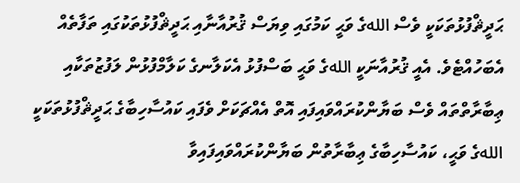ޙަދީޘްފުޅުތަކަކީ ވެސް اللهގެ ވަޙީ ކަމުގައި ވިޔަސް ޤުރުއާނާއި ޙަދީޘްފުޅުތަކުގައި ތަފާތެއް އެބަހުއްޓެވެ. އެއީ ޤުރުއާނަކީ اللهގެ ވަޙީ ބަސްފުޅު އެކަލާނގެ ކަލާމްފުޅުން ލަފުޒުތަކާއި ޢިބާރާތްތައް ވެސް ބަޔާންކުރައްވައިފައި އޮތް އެއްޗަކަށް ވެފައި ކައުސާހިބާގެ ޙަދީޘްފުޅުތަކަކީ اللهގެ ވަޙީ، ކައުސާހިބާގެ ޢިބާރާތުން ބަޔާންކުރައްވައިފައިވާ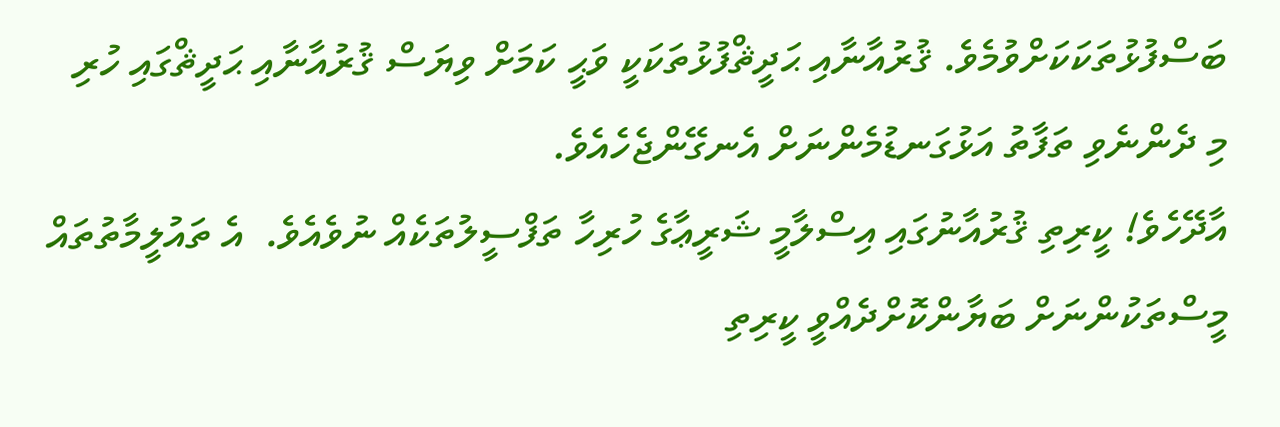ބަސްފުޅުތަކަކަށްވުމެވެ. ޤުރުއާނާއި ޙަދީޘްފުޅުތަކަކީ ވަޙީ ކަމަށް ވިޔަސް ޤުރުއާނާއި ޙަދީޘްގައި ހުރި މި ދެންނެވި ތަފާތު އަޅުގަނޑުމެންނަށް އެނގޭންޖެހެއެވެ.
އާދޭހެވެ! ކީރިތި ޤުރުއާނުގައި އިސްލާމީ ޝަރީޢާގެ ހުރިހާ ތަފްސީލުތަކެއް ނުވެއެވެ.  އެ ތައުލީމާތުތައް މީސްތަކުންނަށް ބަޔާންކޮށްދެއްވީ ކީރިތި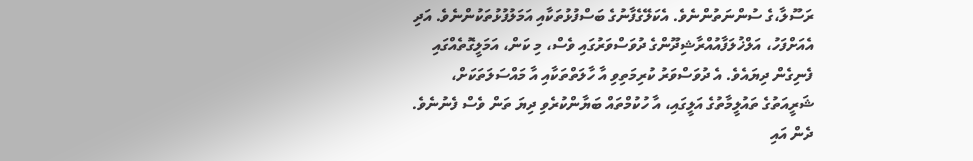ރަސޫލާ،ގެ ސުންނަތުންނެވެ. އެކަލޭގެފާނުގެ ބަސްފުޅުތަކާއި އަމަލުފުޅުތަކުންނެވެ. އަދި އެއަށްފަހު، އަލްޚުލަފާއުއްރާޝިދޫންގެ ދުވަސްވަރުގައި ވެސް، މި ކަން، އަމަލީގޮތެއްގައި ފެނިގެން ދިޔައެވެ. އެ ދުވަސްވަރު ކުރިމަތިވި އާ ހާލަތްތަކާއި އާ މައްސަލަތަކަށް، ޝަރީއަތުގެ ތައުލީމާތުގެ އަލީގައި، އާ ހުކުމްތައް ބަޔާންކުރެވި ދިޔަ ތަން ވެސް ފެނުނެވެ. ދެން އައި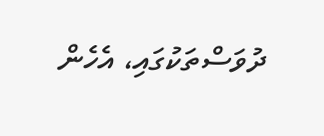ދުވަސްތަކުގައި، އެހެން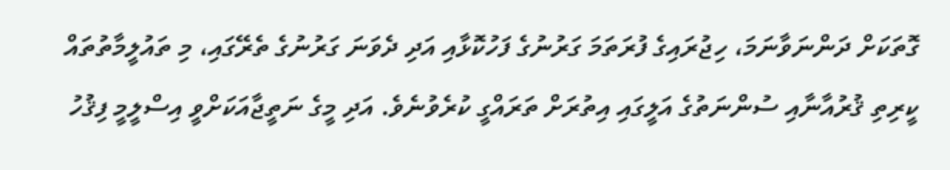ގޮތަކަށް ދަންނަވާނަމަ، ހިޖުރައިގެ ފުރަތަމަ ގަރުނުގެ ފަހުކޮޅާއި އަދި ދެވަނަ ގަރުނުގެ ތެރޭގައި، މި ތައުލީމާތުތައް ކީރިތި ޤުރުއާނާއި ސުންނަތުގެ އަލީގައި އިތުރަށް ތަރައްގީ ކުރެވުނެވެ. އަދި މީގެ ނަތީޖާއަކަށްވީ އިސްލީމީ ފިޤުހު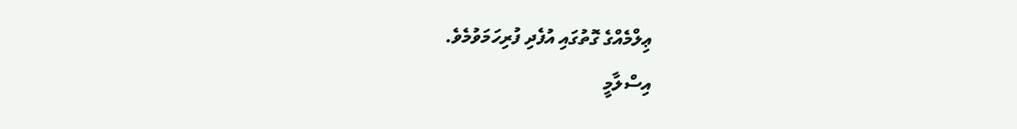ޢިލްމެއްގެ ގޮތުގައި އުފެދި ފުރިހަމަވުމެވެ.
އިސްލާމީ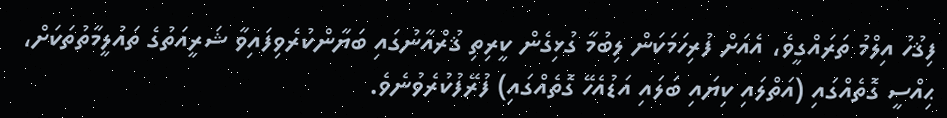ފިޤުހު އިލްމު ތަރައްގީވެ، އެއަށް ފުރިހަމަކަން ލިބުމާ ގުޅިގެން ކީރިތި ޤުރްއާނުގައި ބަޔާންކުރެވިފައިވާ ޝަރީއަތުގެ ތައުލީމާތުތަކަށް، ޙިއްސީ ގޮތެއްގައި (އަތްލައި ކިޔައި ބަލައި އަޑުއެހޭ ގޮތެއްގައި) ފުރޭފުކުރެވުނެވެ.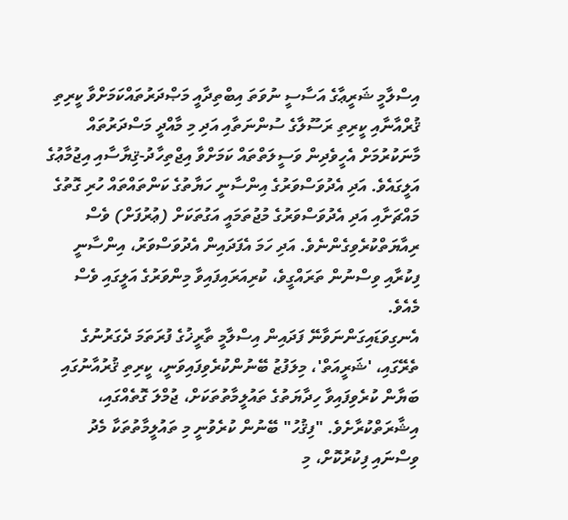އިސްލާމީ ޝަރީޢާގެ އަސާސީ ނުވަތަ އިބްތިދާއީ މަޞްދަރުތައްކަމަށްވާ ކީރިތި ޤުރްއާނާއި ކީރިތި ރަސޫލާގެ ސުންނަތާއި އަދި މި މާއްދީ މަސްދަރުތައް މާނަކުރުމަށް އެހީވެދިން ވަސީލަތްތައް ކަމަށްވާ އިޖްތިހާދު-ޤިޔާސާއި އިޖުމާޢުގެ އަލީގައެވެ. އަދި އެދުވަސްވަރުގެ އިންސާނީ ހަޔާތުގެ ކަންތައްތައް ހުރި ގޮތުގެ މައްޗަށާއި އަދި އެދުވަސްވަރުގެ މުޖުތަމައީ އަގުތަކަށް (ޢުރުފަށް) ވެސް ރިއާޔަތްކުރެވިގެންނެވެ. އަދި ހަމަ އެފަދައިން އެދުވަސްވަރު، އިންސާނީ ފިކުރާއި ވިސްނުން ތަރައްގީވެ، ކުރިއަރައިފައިވާ މިންވަރުގެ އަލީގައި ވެސް މެއެވެ.
އެނގިވަޑައިގަންނަވާނޭ ފަދައިން އިސްލާމީ ތާރީޚުގެ ފުރަތަމަ ދެގަރުނުގެ ތެރޭގައި، 'ޝަރީއަތް'، މިލަފުޒު ބޭނުންކުރެވިފައިވަނީ، ކީރިތި ޤުރުއާނުގައި ބަޔާން ކުރެވިފައިވާ ހިދާޔަތުގެ ތައުލީމާތުތަކަށް، ޖުމްލަ ގޮތެއްގައި، އިޝާރަތްކުރާށެވެ. "ފިޤުހު" ބޭނުން ކުރެވުނީ މި ތައުލީމާތުތަކާ މެދު ވިސްނައި ފިކުރުކޮށް، މި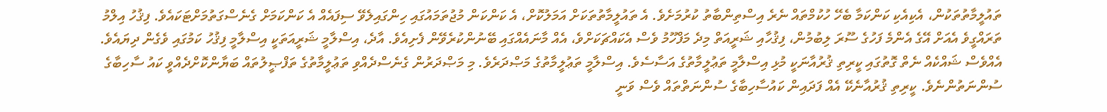ތައުލީމާތުތަކުން، އެކިއެކި ކަންކަމާ ބެހޭ ހުކުމްތައް ނެރެ އިސްތިންބާތު ކުރުމަށެވެ. އެ ތައުލީމާތުތަކަށް އަމަލުކޮށް، އެ ކަންކަން މުޖުތަމައުގައި ހިންގައިލެވޭ ސިފައެއް އެ ކަންކަމަށް ގެނެސްގަތުމަށްޓަކައެވެ. ފިޤުހު އިލްމު ތަރައްގީވެ އެއަށް އޭގެ އެންމެ ފަހުގެ ސޫރަ ލިބުމުން، ފިޤުހާއި ޝަރީއަތް މިދެ މަފްހޫމު ވެސް އެކައްޗަކަށްވެ، އެއް މާނައެއްގައި ބޭނުންކުރެވޭން ފެށިއެވެ. އާދެ، އިސްލާމީ ޝަރީއަތަކީ އިސްލާމީ ފިޤުހު ކަމުގައި ވެގެން ދިޔައެވެ.
އެއްވެސް ޝައްކެއް ނެތް ގޮތުގައި ކީރިތި ޤުރުއާނަކީ މުޅި އިސްލާމީ ތަޢުލީމާތުގެ އަސާސެވެ. އިސްލާމީ ތަޢުލީމާތުގެ މަޞްދަރެވެ. މި މަޞްދަރުން ގެނެސްދެއްވި ތަޢުލީމާތުގެ ތަފްޞީލުތައް ބަޔާންކޮށްދެއްވީ ކައު ސާހިބާގެ ސުންނަތުންނެވެ. ކީރިތި ޤުރުއާނެކޭ އެއް ފަދައިން ކައުސާހިބާގެ ސުންނަތްތައް ވެސް ވަނީ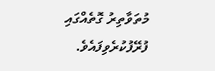މުތަވާތިރު ގޮތެއްގައި ފުރޭފުކުރެވިފައެވެ.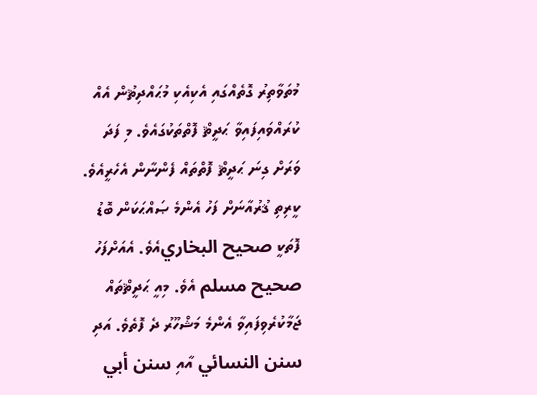މުތަވާތިރު ގޮތެއްގައި އެކިއެކި މުޙައްދިޘުން އެއް ކުރައްވައިފައިވާ ޙަދީޘް ފޮތްތަކުގައެވެ. މި ފަދަ ވަރަށް ގިނަ ޙަދީޘް ފޮތްތައް ފެންނާން އެހެރީއެވެ. ކީރިތި ޤުރުއާނަށް ފަހު އެންމެ ޞައްޙަކަން ބޮޑު ފޮތަކީ صحيح البخاريއެވެ. އެއަށްފަހު صحيح مسلم އެވެ. މިއީ ޙަދީޘްތައް ޖަމާކުރެވިފައިވާ އެންމެ މަޝްހޫރު ދެ ފޮތެވެ. އަދި سنن النسائي އާއި سنن أبي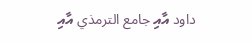داود އާއި جامع الترمذي އާއި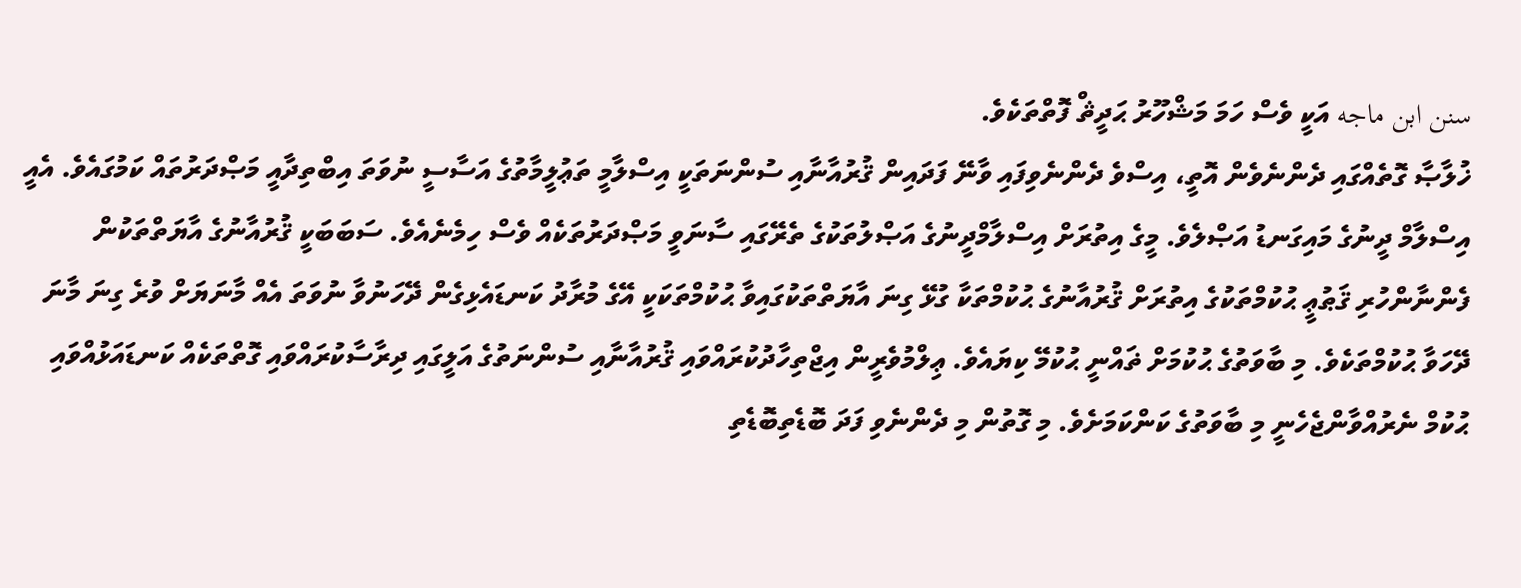سنن ابن ماجه އަކީ ވެސް ހަމަ މަޝްހޫރު ޙަދީޘް ފޮތްތަކެވެ.
ޚުލާޞާ ގޮތެއްގައި ދެންނެވެން އޮތީ، އިސްވެ ދެންނެވިފައި ވާނޭ ފަދައިން ޤުރުއާނާއި ސުންނަތަކީ އިސްލާމީ ތަޢުލީމާތުގެ އަސާސީ ނުވަތަ އިބްތިދާއީ މަޞްދަރުތައް ކަމުގައެވެ. އެއީ އިސްލާމް ދީނުގެ މައިގަނޑު އަޞްލެވެ. މީގެ އިތުރަށް އިސްލާމްދީނުގެ އަޞްލުތަކުގެ ތެރޭގައި ސާނަވީ މަޞްދަރުތަކެއް ވެސް ހިމެނެއެވެ. ސަބަބަކީ ޤުރުއާނުގެ އާޔަތްތަކުން ފެންނާންހުރި ޤަޠުޢީ ޙުކުމްތަކުގެ އިތުރަށް ޤުރުއާނުގެ ޙުކުމްތަކާ ގުޅޭ ގިނަ އާޔަތްތަކުގައިވާ ޙުކުމްތަކަކީ އޭގެ މުރާދު ކަނޑައެޅިގެން ދޭހަނުވާ ނުވަތަ އެއް މާނަޔަށް ވުރެ ގިނަ މާނަ ދޭހަވާ ޙުކުމްތަކެވެ. މި ބާވަތުގެ ޙުކުމަށް ޡައްނީ ޙުކުމޭ ކިޔައެވެ. ޢިލްމުވެރީން އިޖްތިހާދުކުރައްވައި ޤުރުއާނާއި ސުންނަތުގެ އަލީގައި ދިރާސާކުރައްވައި ގޮތްތަކެއް ކަނޑައަޅުއްވައި ޙުކުމް ނެރުއްވާންޖެހެނީ މި ބާވަތުގެ ކަންކަމަށެވެ. މި ގޮތުން މި ދެންނެވި ފަދަ ބޮޑެތިބޮޑެތި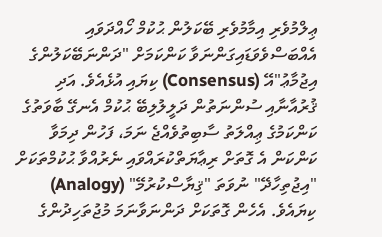ޢިލްމުވެރި އިމާމުވެރި ބޭކަލުން ޙުކުމް ހޯއްދަވައި އެއްބަސްވެވަޑައިގަންނަވާ ކަންކަމަށް "ދަންނަބޭކަލުންގެ އިޖުމާޢު"އޭ (Consensus) ކިޔައި އުޅެއެވެ. އަދި ޤުރުއާނާއި ސުންނަތުން ދަލީލުލިބޭ ޙުކުމް އެނގޭ ބާވަތުގެ ކަންކަމުގެ ޢިއްލަތު ސާބިތުވެއްޖެ ނަމަ، ފަހުން ދިމަވާ ކަންކަން އެ ގޮތަށް ރިޢާޔަތްކުރައްވައި ނެރުއްވާ ޙުކުމްތަކަށް "އިޖުތިހާދޭ" ނުވަތަ "ޤިޔާސްކުރުމޭ" (Analogy) ކިޔައެވެ. އެހެން ގޮތަކަށް ދަންނަވާނަމަ މުޖުތަހިދުންގެ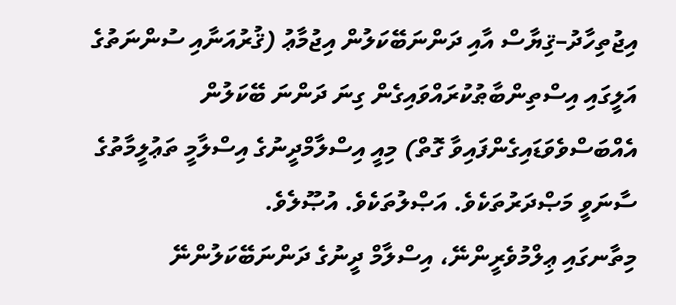އިޖުތިހާދު–ޤިޔާސް އާއި ދަންނަބޭކަލުން އިޖުމާޢު (ޤުރުއަނާއި ސުންނަތުގެ އަލީގައި އިސްތިންބާޠުކުރައްވައިގެން ގިނަ ދަންނަ ބޭކަލުން އެއްބަސްވެވަޑައިގެންފައިވާ ގޮތް) މިއީ އިސްލާމްދީނުގެ އިސްލާމީ ތަޢުލީމާތުގެ ސާނަވީ މަޞްދަރުތަކެވެ. އަޞްލުތަކެވެ. އުޞޫލެވެ.
މިތާނގައި ޢިލްމުވެރީންނޭ، އިސްލާމް ދީނުގެ ދަންނަބޭކަލުންނޭ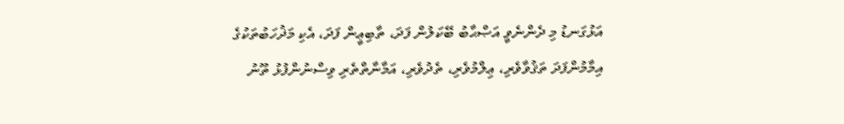އަޅުގަނޑު މި ދެންނެވީ އަޞްޙާބު ބޭކަލުން ފަދަ، ތާބިޢީން ފަދަ، އެކި މަޛުހަބުތަކުގެ އިމާމުންފަދަ ތަޤުވާވެރި، ޢިލްމުވެރި، ތެދުވެރި، އަމާނާތްތެރި ވިސްނުންފުޅު ތޫނު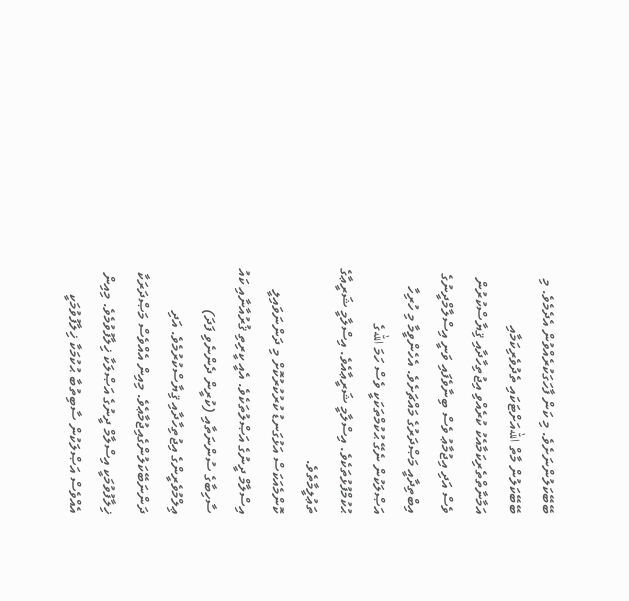ބޭބޭކަލުންނަށެވެ. މި ކަން ފާހަގަކުރެއްވުން އެދެމެވެ. މި ބޭބޭކަލުން މާތް اللهއަށްޓަކައި ތެދުވެރިކަމާއި އަމާނާތްތެރިކަމާއެކު ކުރެއްވި އިޖުތިހާދާއި ޤިޔާސްކުރުން ވެސް އަދި އިޖުމާޢު ވެސް ބިނާވެފައި ވަނީ އިސްލާމްދީނުގެ އިބްތިދާއީ މަޞްދަރުގެ މައްޗަށެވެ. އެހެންވީމާ މި ހުރިހާ އަޞްލަކުން ނެގޭ ޙުކުމްތަކަކީ ވެސް ހަމަ اللهގެ ޙުކުމްފުޅުތަކެވެ. އިސްލާމީ ޝަރީޢާއެވެ. އިސްލާމީ ޝަރީޢާގެ ތަޢުލީމާތެވެ.
ކޮންމެއަކަސް އަޅުގަނޑު ކުރުކުރުކޮށް މި ދަންނަވައިލީ އިސްލާމް ދީނުގެ އަޞްލުތަކެވެ. އެއީ ކީރިތި ޤުރުއާނާއި ކައު ސާހިބާގެ ސުންނަތާއި (ކުރީން ދެންނެވި ފަދަ) ޢިލްމުވެރީންގެ އިޖުތިހާދާއި ޤިޔާސްކުރުމެވެ. އަދި ދަންނަބޭކަލުންގެއިޖުމާޢެވެ. މިއިން އެއްވެސް މަޞްދަރަކާ ޚިލާފުވުމަކީ އިސްލާމް ދީނުގެ އަޞްލަކާ ޚިލާފުވުމެވެ. މިއިން އެއްވެސް އަޞްލަކުން ސާބިތުބާ ޙުކުމަކާ ޚިލާފުވުމަކީ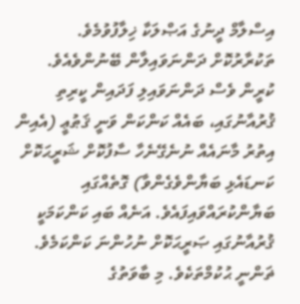އިސްލާމް ދީނުގެ އަޞްލަކާ ޚިލާފުވުމެވެ.
ތަކުރާރުކޮށް ދަންނަވައިލާން ބޭނުންވެއެވެ. ކުރީން ވެސް ދަންނަވައިލި ފަދައިން ކީރިތި ޤުރުއާނުގައި، ބައެއް ކަންކަން ވަނީ ޤަޠުޢީ (އެއިން އިތުރު މާނައެއް ނުނެގޭނެހާ ސާފުކޮށް ޝަރީޙަކޮށް ކަނޑައެޅި ބަޔާންވެގެންވާ) ގޮތެއްގައި ބަޔާންކުރައްވައިފައެވެ. އަނެއް ބައި ކަންކަމަކީ ޤުރުއާނުގައި ޞަރީޙަކޮށް ނުހުންނަ ކަންކަމެވެ. ޡަންނީ ޙުކުމްތަކެވެ. މި ބާވަތުގެ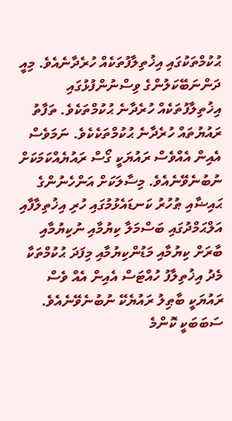ޙުކުމްތަކުގައި އިޚުތިލާފުތަކެއް ހުރެދާނެއެވެ. މިއީ ދަންނަބޭކަލުންގެ ވިސްނުންފުޅުގައި އިޚުތިލާފުތަކެއް ހުރެދާނެ ޙުކުމްތަކެވެ. ތަފާތު ރައުޔުތައް ހުރެދާނެ ޙުކުމްތަކެކެވެ. ނަމަވެސް އެއިން އެއްވެސް ރައުޔަކީ ގޯސް ރައުޔެއްކަމަކަށް ނުބުނެވޭނެއެވެ. މިސާލަކަށް އަންހެނުންގެ ޙައިޟާއި ޠުހުރު ކަނޑައެޅުމުގައި ހުރި އިޚުތިލާފާއި އަލްޙަމްދުގައި ބަސްމަލާ ކިޔުމާއި ނުކިޔުމާއި ބާރަށް ކިޔުމާއި މަޑުންކިޔުމާއި މިފަދަ ޙުކުމްތަކާ މެދު އިޚުތިލާފު ހުއްޓަސް އެއިން އެއް ވެސް ރައުޔަކީ ބާޠިލު ރައުޔެކޭ ނުބުނެވޭނެއެވެ. ސަބަބަކީ ކޮންމެ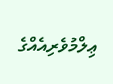ޢިލްމުވެރިއެއްގެ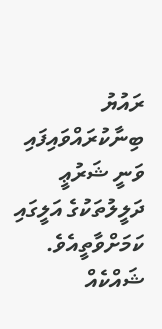ރައުޔު ބިނާކުރައްވައިފައި ވަނީ ޝަރުޢީ ދަލީލުތަކުގެ އަލީގައި ކަމަށްވާތީއެވެ.
ޝައްކެއް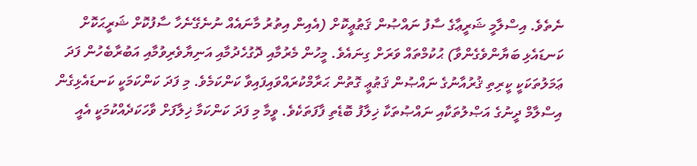ނެތެވެ. އިސްލާމީ ޝަރީޢާގެ ސާފު ނައްޞުން ޤަޠުޢީކޮށް (އެއިން އިތުރު މާނައެއް ނުނެގޭނެހާ ސާފުކޮށް ޝަރީޙަކޮށް ކަނޑައެޅި ބަޔާންވެގެންވާ) ޙުކުމްތައް ވަރަށް ގިނައެވެ. މީހުން މެރުމާއި ދޮގުހެދުމާއި އަނިޔާވެރިވުމާއި އަބުރާބެހުން ފަދަ ޢަމަލުތަކަކީ ކީރިތި ޤުރުއާނުގެ ނައްޞުން ޤަޠުޢީ ގޮތުން ޙަރާމްކުރައްވައިފައިވާ ކަންކަމެވެ. މި ފަދަ ކަންކަމަކީ ކަނޑައެޅިގެން އިސްލާމް ދީނުގެ އަޞްލުތަކާއި ނައްޞުތަކާ ޚިލާފު ބޮޑެތި ފާފަތަކެވެ. ވީމާ މި ފަދަ ކަންކަމާ ޚިލާފަށް ވާހަކަދެއްކުމަކީ އެއީ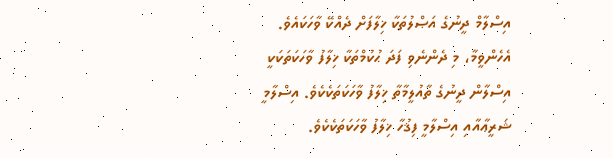އިސްލާމް ދީނުގެ އަޞްލުތަކާ ޚިލާފަށް ދެއްކޭ ވާހަކައެވެ. އެހެންވީމާ، މި ދެންނެވި ފަދަ ޙުކުމްތަކާ ޚިލާފު ވާހަކަތަކަކީ އިސްލާން ދީނުގެ ތާއުލީމާތާ ޚިލާފު ވާހަކަތަކެކެވެ. އިސްލާމީ ޝަރީޢާއާއި އިސްލާމީ ފިޤުހާ ޚިލާފު ވާހަކަތަކެކެވެ.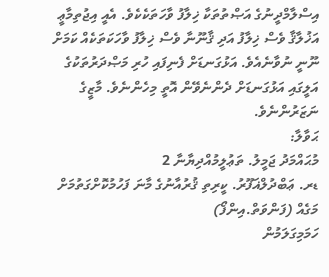އިސްލާމްދީނުގެ އަޞްތުތަކާ ޚިލާފު ވާހަތަކެކެވެ. އެއީ އިޖުތިމާޢީ އަޚުލާޤާ ވެސް ޚިލާފު އަދި ޤާނޫނާ ވެސް ޚިލާފު ވާހަކަތަކެއް ކަމަށް ނޫނީ ނުވާނެއެވެ. އަޅުގަނޑަށް ފެނިފައި ހުރި މަޞްދަރުތަކުގެ އަލީގައި އަޅުގަނޑަށް ދެންނެވޭން އޮތީ މިހެންނެވެ. މާޒީގެ ނަޒަރުންނެވެ.
ޙަވާލާ:
މުޙައްމަދު ޖަމީލު. ތަޢުލީމުއްދިޔާނާ 2
ޑރ. ޢަބްދުލްޣަފޫރު. ކީރިތި ޤުރުއާނުގެ މާނަ ފަހުމުކޮށްގަތުމަށް މަގެއް (ފަންވަތް.އިންފޯ)
ހަމަމިގަލަމުން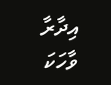އިދާރާ
ވާހަކަ